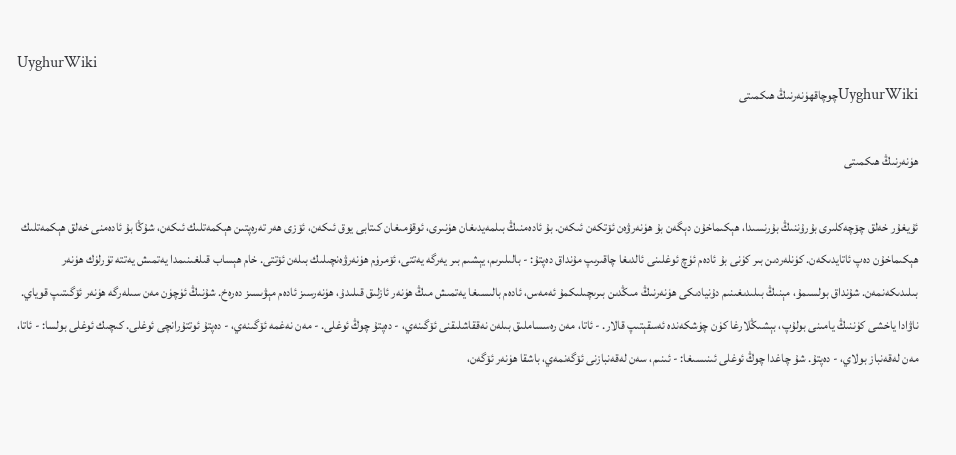UyghurWiki
UyghurWikiچوچاقھۈنەرنىڭ ھىكمىتى

ھۈنەرنىڭ ھىكمىتى

ئۇيغۇر خەلق چۆچەكلىرى بۇرۇننىڭ بۇرنسىدا، ھېكىماخۇن دېگەن بۇ ھۈنەرۋەن ئۆتكەن ئىكەن. بۇ ئادەمنىڭ بىلمەيدىغان ھۈنىرى، ئوقۇمىغان كىتابى يوق ئىكەن، ئۆزى ھەر تەرەپتىن ھېكمەتلىك ئىكەن، شۇڭا بۇ ئادەمنى خەلق ھېكمەتلىك ھېكىماخۇن دەپ ئاتايدىكەن. كۈنلەردىن بىر كۈنى بۇ ئادەم ئۈچ ئوغلىنى ئالدىغا چاقىرىپ مۇنداق دەپتۇ: - بالىلىرىم، يېشىم بىر يەرگە يەتتى، ئۆمرۈم ھۈنەرۋەنچىلىك بىلەن ئۆتتى. خام ھېساب قىلغىنىمدا يەتمىش يەتتە تۈرلۈك ھۈنەر بىلىدىكەنمەن. شۇنداق بولسىمۇ، مېنىڭ بىلىدىغىنىم دۇنيادىكى ھۈنەرنىڭ مىڭدىن بىرىچىلىكمۇ ئەمەس، ئادەم بالىسىغا يەتمىش مىڭ ھۈنەر ئازلىق قىلىدۇ، ھۈنەرسىز ئادەم مېۋىسىز دەرەخ. شۇنىڭ ئۈچۈن مەن سىلەرگە ھۈنەر ئۆگىتىپ قوياي. ناۋادا ياخشى كۈننىڭ يامىنى بولۇپ، بېشىڭلارغا كۈن چۈشكەندە ئەسقېتىپ قالار. - ئاتا، مەن رەسساملىق بىلەن نەققاشلىقنى ئۆگىنەي، - دەپتۇ چوڭ ئوغلى. - مەن نەغمە ئۆگىنەي، - دەپتۇ ئوتتۇرانچى ئوغلى. كىچىك ئوغلى بولسا: - ئاتا، مەن لەقەنباز بولاي، - دەپتۇ. شۇ چاغدا چوڭ ئوغلى ئىنىسىغا: - ئىنىم، سەن لەقەنبازنى ئۆگەنمەي، باشقا ھۈنەر ئۆگەن،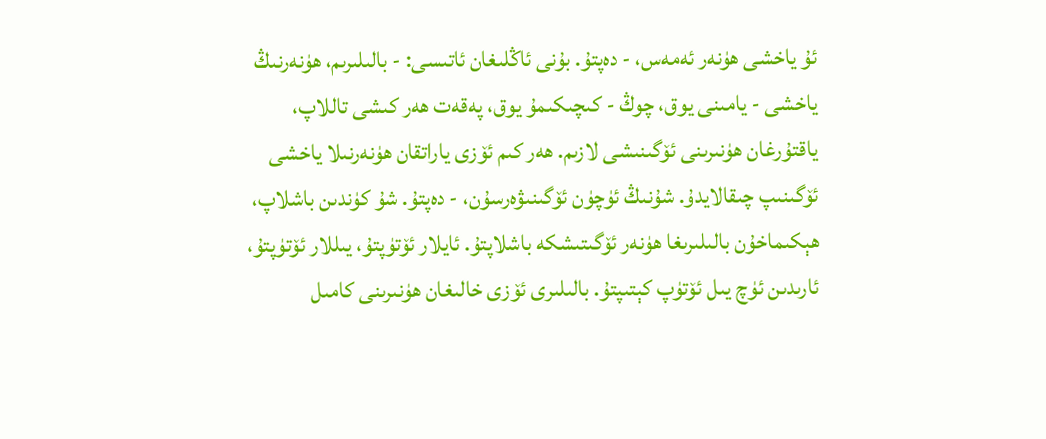ئۇ ياخشى ھۈنەر ئەمەس، - دەپتۇ. بۇنى ئاڭلىغان ئاتىسى: - بالىلىرىم، ھۈنەرنىڭ ياخشى - يامىنى يوق، چوڭ - كىچىكىمۇ يوق، پەقەت ھەر كىشى تاللاپ، ياقتۇرغان ھۈنىرىنى ئۆگىنىشى لازىم. ھەر كىم ئۆزى ياراتقان ھۈنەرنىلا ياخشى ئۆگىنىپ چىقالايدۇ. شۇنىڭ ئۈچۈن ئۆگىنىۋەرسۇن، - دەپتۇ. شۇ كۈندىن باشلاپ، ھېكىماخۇن بالىلىرىغا ھۈنەر ئۆگىتىشكە باشلاپتۇ. ئايلار ئۆتۈپتۇ، يىللار ئۆتۈپتۇ، ئارىدىن ئۈچ يىل ئۆتۈپ كېتىپتۇ. بالىلىرى ئۆزى خالىغان ھۈنىرىنى كامىل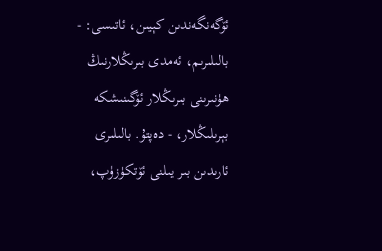ئۆگەنگەندىن كېيىن، ئاتىسى: - بالىلىرىم، ئەمدى بىرىڭلارنىڭ ھۈنىرىنى بىرىڭلار ئۆگىنىشكە بېرىلىڭلار، - دەپتۇ. بالىلىرى ئارىدىن بىر يىلنى ئۆتكۈزۈپ،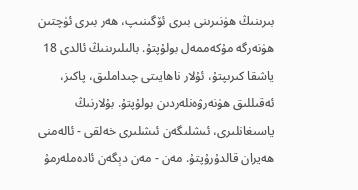بىرىنىڭ ھۈنىرىنى بىرى ئۆگىنىپ، ھەر بىرى ئۈچتىن ھۈنەرگە مۇكەممەل بولۇپتۇ. بالىلىرىنىڭ ئالدى 18 ياشقا كىرىپتۇ، ئۇلار ناھايىتى چىداملىق، پاكىز، ئەقىللىق ھۈنەرۋەنلەردىن بولۇپتۇ. بۇلارنىڭ ياسىغانلىرى، ئىشلىگەن ئىشلىرى خەلقى - ئالەمنى ھەيران قالدۇرۇپتۇ. مەن - مەن دېگەن ئادەملەرمۇ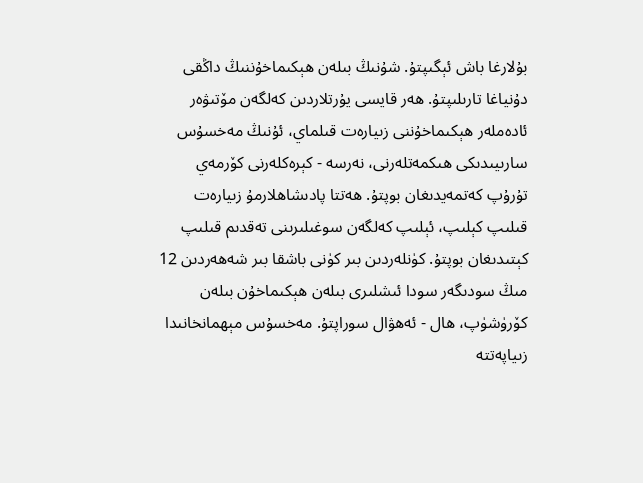بۇلارغا باش ئېگىپتۇ. شۇنىڭ بىلەن ھېكىماخۇننىڭ داڭقى دۇنياغا تارىلىپتۇ. ھەر قايسى يۇرتلاردىن كەلگەن مۆتىۋەر ئادەملەر ھېكىماخۇننى زىيارەت قىلماي، ئۇنىڭ مەخسۇس سارىيىدىكى ھىكمەتلەرنى، نەرسە - كېرەكلەرنى كۆرمەي تۇرۇپ كەتمەيدىغان بوپتۇ. ھەتتا پادىشاھلارمۇ زىيارەت قىلىپ كېلىپ، ئېلىپ كەلگەن سوغىلىرىنى تەقدىم قىلىپ كېتىدىغان بوپتۇ. كۈنلەردىن بىر كۈنى باشقا بىر شەھەردىن 12 مىڭ سودىگەر سودا ئىشلىرى بىلەن ھېكىماخۇن بىلەن كۆرۈشۈپ، ھال - ئەھۋال سوراپتۇ. مەخسۇس مېھمانخانىدا زىياپەتتە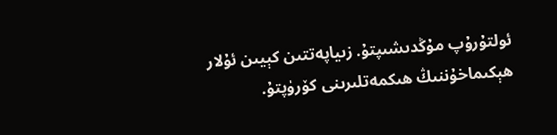ئولتۇرۇپ مۇڭدىشىپتۇ. زىياپەتتىن كېيىن ئۇلار ھېكىماخۇننىڭ ھىكمەتلىرىنى كۆرۈپتۇ.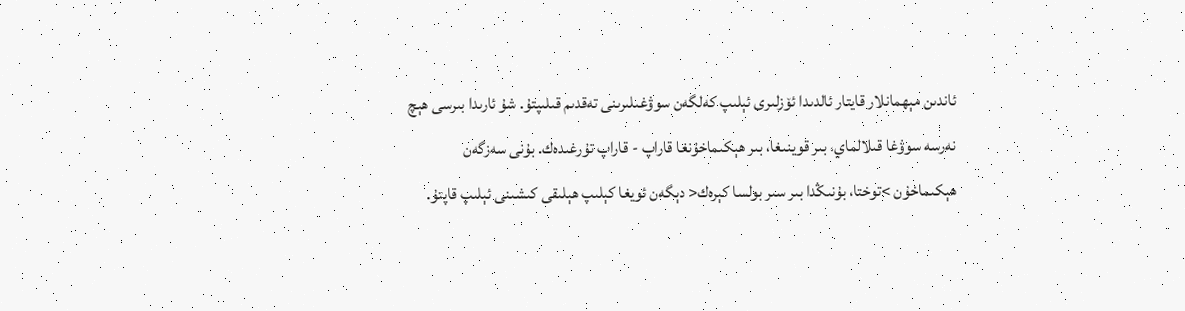ئاندىن مېھمانلار قايتار ئالدىدا ئۆزلىرى ئېلىپ كەلگەن سوۋغىلىرىنى تەقدىم قىلىپتۇ. شۇ ئارىدا بىرسى ھېچ نەرسە سوۋغا قىلالماي، بىر قوينىغا، بىر ھېكىماخۇنغا قاراپ - قاراپ تۇرغىدەك. بۇنى سەزگەن ھېكىماخۇن >توختا، بۇنىڭدا بىر سىر بولسا كېرەك< دېگەن ئويغا كېلىپ ھېلىقى كىشىنى ئېلىپ قاپتۇ.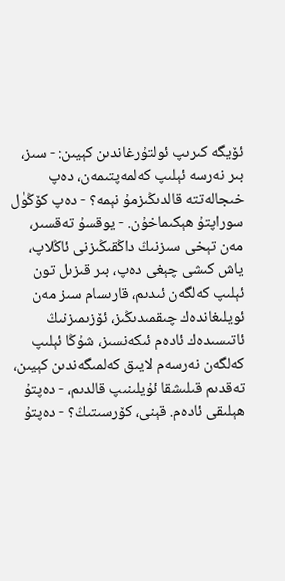ئۆيگە كىرىپ ئولتۇرغاندىن كېيىن: - سىز، بىر نەرسە ئېلىپ كەلمەپتىمەن، دەپ خىجالەتتە قالدىڭىزمۇ نېمە؟ - دەپ كۆڭۈل سوراپتۇ ھېكىماخۇن. - يوقسۇ تەقسىر، مەن تېخى سىزنىڭ داڭقىڭىزنى ئاڭلاپ، ياش كىشى چېغى دەپ، بىر قىزىل تون ئېلىپ كەلگەن ئىدىم، قارىسام سىز مەن ئويلىغاندەك چىقمىدىڭىز، ئۆزىمىزنىڭ ئاتىسىدەك ئادەم ئىكەنسىز، شۇڭا ئېلىپ كەلگەن نەرسەم لايىق كەلمىگەندىن كېيىن، تەقدىم قىلىشقا ئۇيلىنىپ قالدىم، - دەپتۇ ھېلىقى ئادەم. قېنى، كۆرسىتىڭ؟ - دەپتۇ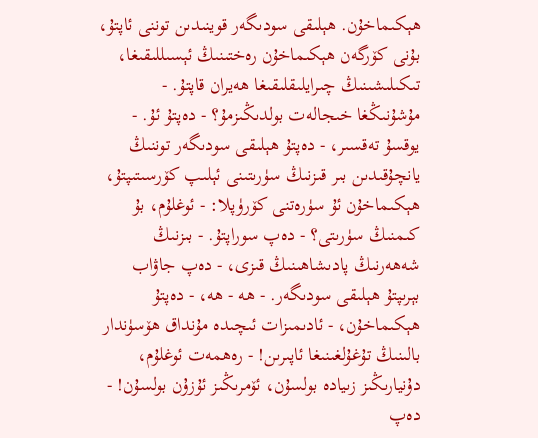ھېكىماخۇن. ھېلىقى سودىگەر قوينىدىن توننى ئاپتۇ، بۇنى كۆرگەن ھېكىماخۇن رەختىنىڭ ئېسىللىقىغا، تىكىلىشىنىڭ چىرايلىقلىقىغا ھەيران قاپتۇ. - مۇشۇنىڭغا خىجالەت بولدىڭىزمۇ؟ - دەپتۇ ئۇ. - يوقسۇ تەقسىر، - دەپتۇ ھېلىقى سودىگەر توننىڭ يانچۇقىدىن بىر قىزنىڭ سۈرىتىنى ئېلىپ كۆرسىتىپتۇ، ھېكىماخۇن ئۇ سۈرەتنى كۆرۈپلا: - ئوغلۇم، بۇ كىمنىڭ سۈرىتى؟ - دەپ سوراپتۇ. - بىزنىڭ شەھەرنىڭ پادىشاھىنىڭ قىزى، - دەپ جاۋاب بېرىپتۇ ھېلىقى سودىگەر. - ھە - ھە، - دەپتۇ ھېكىماخۇن، - ئادىمىزات ئىچىدە مۇنداق ھۆسۈندار بالىنىڭ تۇغۇلغىنىغا ئاپىرىن! - رەھمەت ئوغلۇم، دۇنيارىڭىز زىيادە بولسۇن، ئۆمرىڭىز ئۇزۇن بولسۇن! - دەپ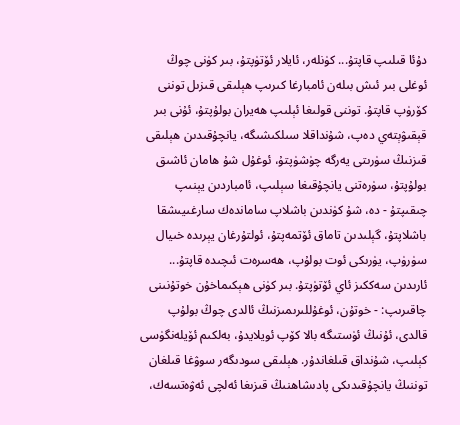دۇئا قىلىپ قاپتۇ... كۈنلەر، ئايلار ئۆتۈپتۇ، بىر كۈنى چوڭ ئوغلى بىر ئىش بىلەن ئامبارغا كىرىپ ھېلىقى قىزىل توننى كۆرۈپ قاپتۇ. توننى قولىغا ئېلىپ ھەيران بولۇپتۇ، ئۇنى بىر قېقىۋېتەي دەپ، شۇنداقلا سىلكىشىگە، يانچۇقىدىن ھېلىقى قىزنىڭ سۈرىتى يەرگە چۈشۈپتۇ، ئوغۇل شۇ ھامان ئاشىق بولۇپتۇ، سۈرەتنى يانچۇقىغا سېلىپ، ئامباردىن يېنىپ چىقىپتۇ - دە، شۇ كۈندىن باشلاپ ساماندەك سارغىيىشقا باشلاپتۇ، گېلىدىن تاماق ئۆتمەپتۇ، ئولتۇرغان يېرىدە خىيال سۈرۈپ، يۈرىكى ئوت بولۇپ، ھەسرەت ئىچىدە قاپتۇ... ئارىدىن سەككىز ئاي ئۆتۈپتۇ. بىر كۈنى ھېكىماخۇن خوتۇنىنى چاقىرىپ: - خوتۇن، ئوغۇللىرىمىزنىڭ ئالدى چوڭ بولۇپ قالدى، ئۇنىڭ ئۈستىگە بالا كۆپ ئويلايدۇ، بەلكىم ئۆيلەنگۈسى كېلىپ، شۇنداق قىلغاندۇر. ھېلىقى سودىگەر سوۋغا قىلغان توننىڭ يانچۇقىدىكى پادىشاھنىڭ قىزىغا ئەلچى ئەۋەتسەك،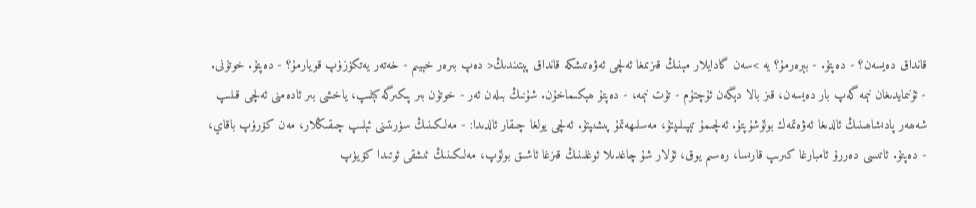قانداق دەيسەن؟ - دەپتۇ. - بېرەرمۇ؟ يە >سەن گادايلار مېنىڭ قىزىمغا ئەلچى ئەۋەتىشكە قانداق پېتىندىڭ< دەپ بىرەر خېيىم - خەتەر يەتكۈزۈپ قويارمۇ؟ - دەپتۇ. خوتۇنى. - ئۇنىمايدىغان نېمە گەپ بار دەيسەن، قىز بالا دېگەن ئۇچتۇم - تۇت نېمە، - دەپتۇ ھېكىماخۇن. شۇنىڭ بىلەن ئەر - خوتۇن بىر پىكىرگە كېلىپ، ياخشى بىر ئادەمنى ئەلچى قىلىپ شەھەر پادىشاھىنىڭ ئالدىغا ئەۋەتمەك بولۇشۇپتۇ. ئەلچىمۇ تېپىلىپتۇ، مەسلىھەتمۇ پىشىپتۇ. ئەلچى يولغا چىقار ئالدىدا: - مەلىكىنىڭ سۈرىتىنى ئېلىپ چىقىڭلار، مەن كۆرۈپ باقاي، - دەپتۇ. ئاتىسى دەررۇ ئامبارغا كىرىپ قارىسا، رەسىم يوق، ئۇلار شۇ چاغدىلا ئوغلىنىڭ قىزغا ئاشىق بولۇپ، مەلىكىنىڭ ئىشقى ئوتىدا كۆيۈپ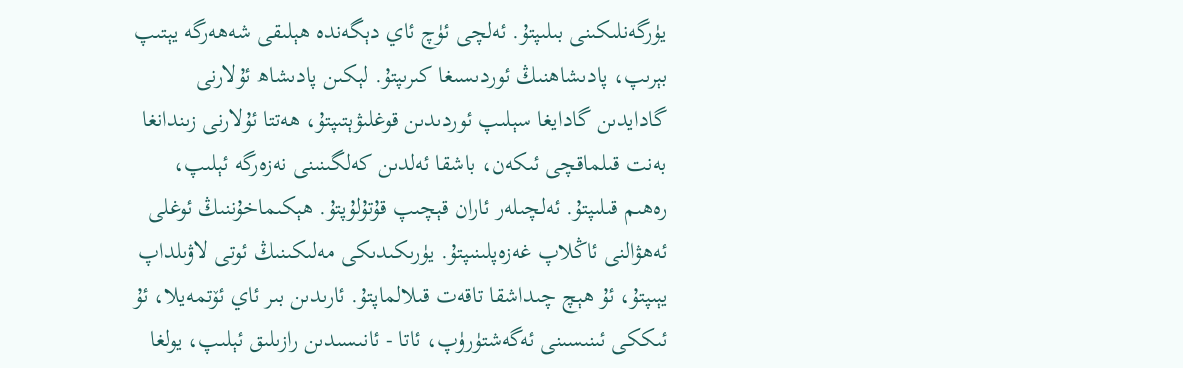يۈرگەنلىكىنى بىلىپتۇ. ئەلچى ئۈچ ئاي دېگەندە ھېلىقى شەھەرگە يېتىپ بېرىپ، پادىشاھنىڭ ئوردىسىغا كىرىپتۇ. لېكىن پادىشاھ ئۇلارنى گادايدىن گادايغا سېلىپ ئوردىدىن قوغلىۋېتىپتۇ، ھەتتا ئۇلارنى زىندانغا بەنت قىلماقچى ئىكەن، باشقا ئەلدىن كەلگىنىنى نەزەرگە ئېلىپ، رەھىم قىلىپتۇ. ئەلچىلەر ئاران قېچىپ قۇتۇلۇپتۇ. ھېكىماخۇننىڭ ئوغلى ئەھۋالنى ئاڭلاپ غەزەپلىنىپتۇ. يۈرىكىدىكى مەلىكىنىڭ ئوتى لاۋىلداپ يېىپتۇ، ئۇ ھېچ چىداشقا تاقەت قىلالماپتۇ. ئارىدىن بىر ئاي ئۆتمەيلا، ئۇ ئىككى ئىنىسىنى ئەگەشتۈرۈپ، ئاتا - ئانىسىدىن رازىلىق ئېلىپ، يولغا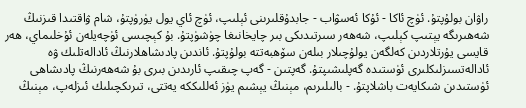راۋان بولۇپتۇ. ئۈچ ئاكا - ئۇكا ئەسۋاب - جابدۇقلىرىنى ئېلىپ، ئۈچ ئاي يول يۈرۈپتۇ، شام ۋاقتىدا قىزنىڭ شەھىرىگە يېتىپ كېلىپ، شەھەر سىرتىدىكى بىر چايخانىغا چۈشۈپتۇ. بۇ كېچىسى ئۈچەيلەن ئۇخلىماي، ھەر قايسى يۇرتلاردىن كەلگەن يولۇچىلار بىلەن سۆھبەتتە بولۇپتۇ. ئاندىن پادىشاھلارنىڭ ئادالەتلىك ۋە ئادالەتسىزلىكلىرى ئۈستىدە گەپلىشىپتۇ. گەپتىن - گەپ چىقىپ ئارىدىن بىرى بۇ شەھەرنىڭ پادىشاھى ئۈستىدىن شىكايەت باشلاپتۇ. - بالىلىرىم، مېنىڭ يېشىم يۈز ئەللىككە يەتتى، تىرىكچىلىك ئىزلەپ، مېنىڭ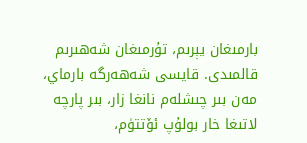بارمىغان يېرىم، تۇرمىغان شەھىرىم قالمىدى. قايسى شەھەرگە بارماي، مەن بىر چىشلەم نانغا زار، بىر پارچە لاتىغا خار بولۇپ ئۆتتۈم،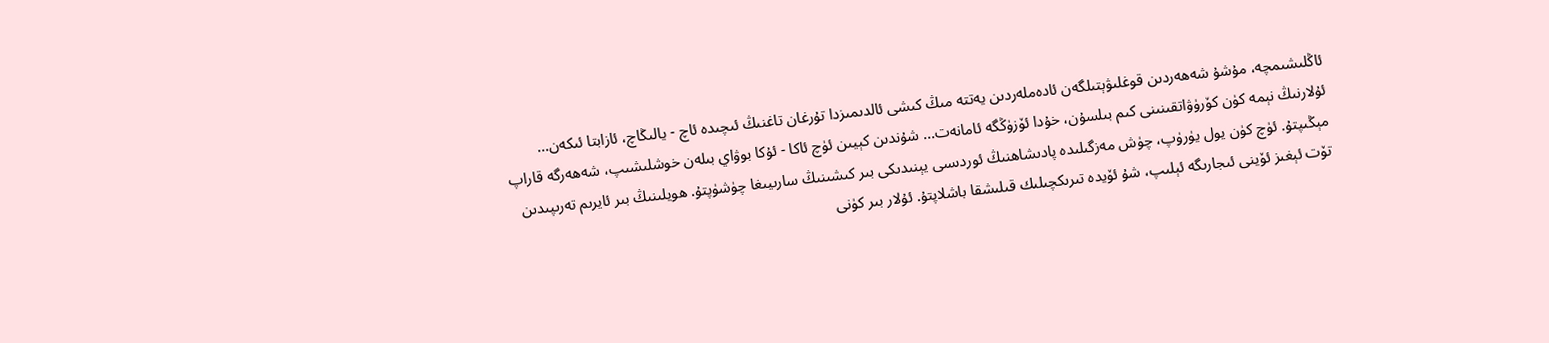ئاڭلىشىمچە، مۇشۇ شەھەردىن قوغلىۋېتىلگەن ئادەملەردىن يەتتە مىڭ كىشى ئالدىمىزدا تۇرغان تاغنىڭ ئىچىدە ئاچ - يالىڭاچ، ئازابتا ئىكەن... ئۇلارنىڭ نېمە كۈن كۆرۈۋاتقىنىنى كىم بىلسۇن، خۇدا ئۆزۈڭگە ئامانەت... شۇندىن كېيىن ئۈچ ئاكا - ئۇكا بوۋاي بىلەن خوشلىشىپ، شەھەرگە قاراپ مېڭىپتۇ. ئۈچ كۈن يول يۈرۈپ، چۈش مەزگىلىدە پادىشاھنىڭ ئوردىسى يېنىدىكى بىر كىشىنىڭ سارىيىغا چۈشۈپتۇ. ھويلىنىڭ بىر ئايرىم تەرىپىدىن تۆت ئېغىز ئۆينى ئىجارىگە ئېلىپ، شۇ ئۆيدە تىرىكچىلىك قىلىشقا باشلاپتۇ. ئۇلار بىر كۈنى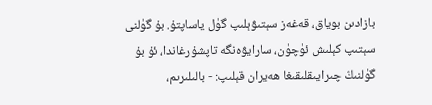بازادىن بوياق، قەغەز سېتىۋېلىپ گۈل ياساپتۇ. بۇ گۈلنى سېتىپ كېلىش ئۈچۈن، سارايۋەنگە تاپشۇرغاندا، ئۇ بۇ گۈلنىڭ چىرايىقلىقىغا ھەيران قېلىپ: - بالىلىرىم،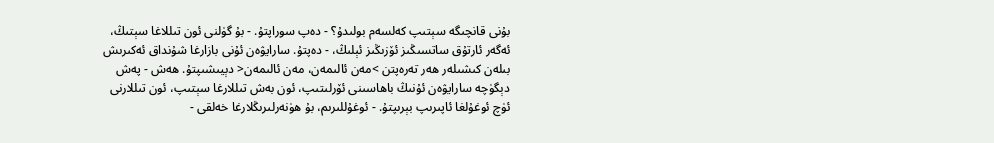بۇنى قانچىگە سېتىپ كەلسەم بولىدۇ؟ - دەپ سوراپتۇ. - بۇ گۈلنى ئون تىللاغا سېتىڭ، ئەگەر ئارتۇق ساتسىڭىز ئۆزىڭىز ئېلىڭ، - دەپتۇ. سارايۋەن ئۇنى بازارغا شۇنداق ئەكىرىش بىلەن كىشىلەر ھەر تەرەپتن >مەن ئالىمەن، مەن ئالىمەن< دېيىشىپتۇ. ھەش - پەش دېگۈچە سارايۋەن ئۇنىڭ باھاسىنى ئۆرلىتىپ، ئون بەش تىللارغا سېتىپ، ئون تىللارنى ئۈچ ئوغۇلغا ئاپىرىپ بېرىپتۇ. - ئوغۇللىرىم، بۇ ھۈنەرلىرىڭلارغا خەلقى -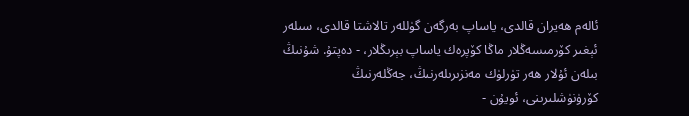ئالەم ھەيران قالدى، ياساپ بەرگەن گۈللەر تالاشتا قالدى، سىلەر ئېغىر كۆرمىسەڭلار ماڭا كۆپرەك ياساپ بېرىڭلار، - دەپتۇ. شۇنىڭ بىلەن ئۇلار ھەر تۈرلۈك مەنزىرىلەرنىڭ، جەڭلەرنىڭ كۆرۈنۈشلىرىنى، ئويۇن -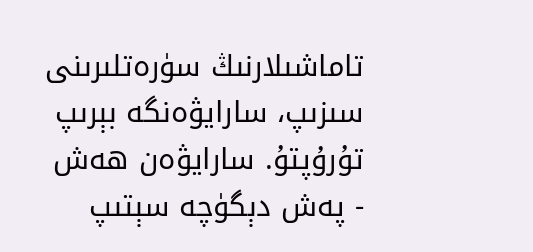تاماشىلارنىڭ سۈرەتلىرىنى سىزىپ، سارايۋەنگە بېرىپ تۇرۇپتۇ. سارايۋەن ھەش - پەش دېگۈچە سېتىپ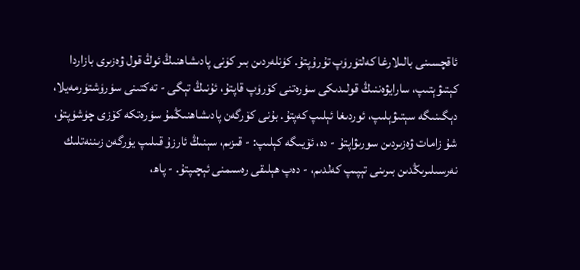ئاقچسىنى بالىلارغا كەلتۈرۈپ تۇرۇپتۇ. كۈنلەردىن بىر كۈنى پادىشاھنىڭ ئوڭ قول ۋەزىرى بازاردا كېتىۋېتىپ، سارايۋەننىڭ قولىدىكى سۈرەتنى كۆرۈپ قاپتۇ، ئۇنىڭ تېگى - تەكتىنى سۈرۈشتۈرمەيلا، دېگىنىگە سېتىۋېلىپ، ئوردىغا ئېلىپ كەپتۇ. بۇنى كۆرگەن پادىشاھنىڭمۇ سۈرەتكە كۆزى چۈشۈپتۇ، شۇ زامات ۋەزىردىن سورىۋاپتۇ - دە، ئۆيىگە كېلىپ: - قىزىم، سېنىڭ ئارزۇ قىلىپ يۈرگەن زىننەتلىك نەرسىلىرىڭدىن بىرىنى تېپىپ كەلدىم، - دەپ ھېلىقى رەسىمنى ئېچىپتۇ. - پاھ،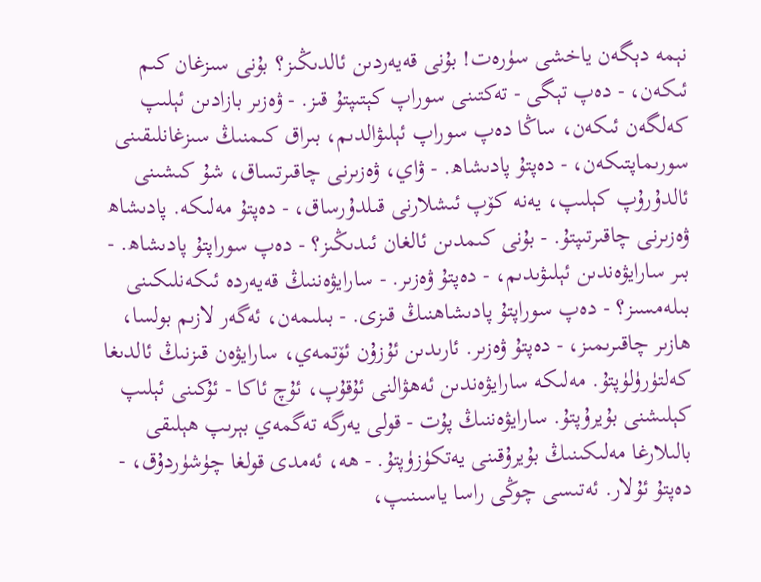نېمە دېگەن ياخشى سۈرەت! بۇنى قەيەردىن ئالدىڭىز؟ بۇنى سىزغان كىم ئىكەن، - دەپ تېگى - تەكتىنى سوراپ كېتىپتۇ قىز. - ۋەزىر بازادىن ئېلىپ كەلگەن ئىكەن، ساڭا دەپ سوراپ ئېلىۋالدىم، بىراق كىمنىڭ سىزغانلىقىنى سورىماپتىكەن، - دەپتۇ پادىشاھ. - ۋاي، ۋەزىرنى چاقىرتساق، شۇ كىشىنى ئالدۇرۇپ كېلىپ، يەنە كۆپ ئىشلارنى قىلدۇرساق، - دەپتۇ مەلىكە. پادىشاھ ۋەزىرنى چاقىرتىپتۇ. - بۇنى كىمدىن ئالغان ئىدىڭىز؟ - دەپ سوراپتۇ پادىشاھ. - بىر سارايۋەندىن ئېلىۋىدىم، - دەپتۇ ۋەزىر. - سارايۋەننىڭ قەيەردە ئىكەنلىكىنى بىلەمسىز؟ - دەپ سوراپتۇ پادىشاھنىڭ قىزى. - بىلىمەن، ئەگەر لازىم بولسا، ھازىر چاقىرىمىز، - دەپتۇ ۋەزىر. ئارىدىن ئۇزۇن ئۆتمەي، سارايۋەن قىزنىڭ ئالدىغا كەلتۈرۈلۈپتۇ. مەلىكە سارايۋەندىن ئەھۋالنى ئۇقۇپ، ئۇچ ئاكا - ئۇكىنى ئېلىپ كېلىشنى بۇيرۇپتۇ. سارايۋەننىڭ پۇت - قولى يەرگە تەگمەي بېرىپ ھېلىقى بالىلارغا مەلىكىنىڭ بۇيرۇقىنى يەتكۈزۈپتۇ. - ھە، ئەمدى قولغا چۈشۈردۇق، - دەپتۇ ئۇلار. ئەتىسى چوڭى راسا ياسىنىپ،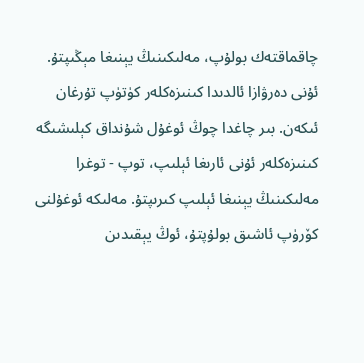چاقماقتەك بولۇپ، مەلىكىنىڭ يېنىغا مېڭىپتۇ. ئۇنى دەرۋازا ئالدىدا كىنىزەكلەر كۈتۈپ تۇرغان ئىكەن. بىر چاغدا چوڭ ئوغۇل شۇنداق كېلىشىگە كىنىزەكلەر ئۇنى ئارىغا ئېلىپ، توپ - توغرا مەلىكىنىڭ يېنىغا ئېلىپ كىرىپتۇ. مەلىكە ئوغۇلنى كۆرۈپ ئاشىق بولۇپتۇ، ئوڭ يېقىدىن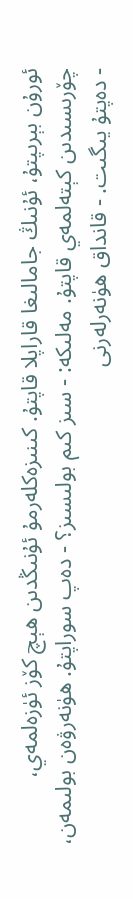ئورۇن بېرىپتۇ، ئۇنىڭ جامالىغا قاراپلا قاپتۇ. كىنىزەكلەرمۇ ئۇنىڭدىن ھېچ كۆز ئۈزەلمەي، چۆرىسىدىن كېتەلمەي قاپتۇ. مەلىكە: - سىز كىم بولىسىز؟ - دەپ سوراپتۇ. ھۈنەرۋەن بولىمەن، - دەپتۇ يىگىت. - قانداق ھۈنەرلەرنى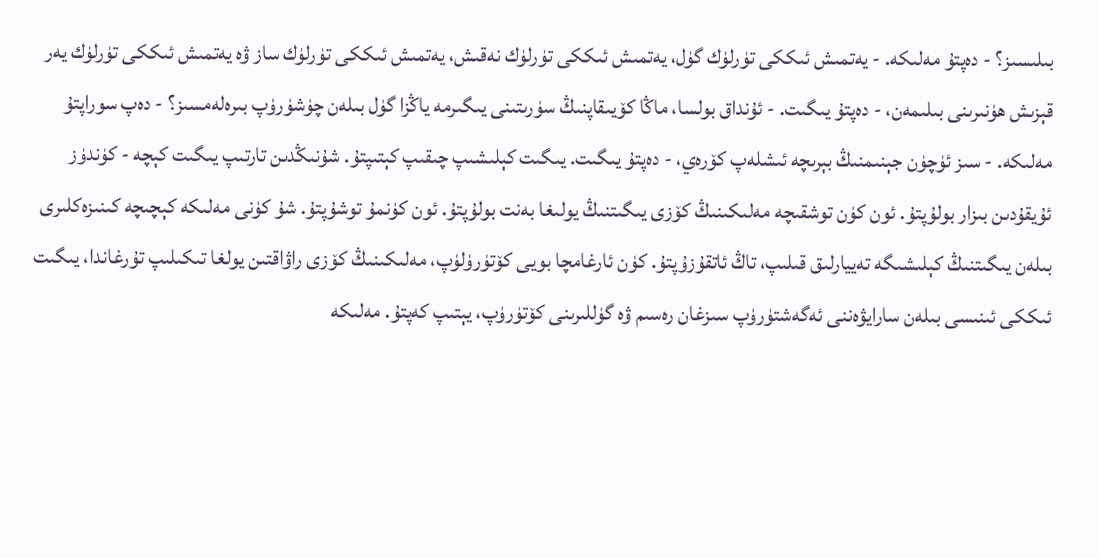بىلىسىز؟ - دەپتۇ مەلىكە. - يەتمىش ئىككى تۈرلۈك گۈل، يەتمىش ئىككى تۈرلۈك نەقىش، يەتمىش ئىككى تۈرلۈك ساز ۋە يەتمىش ئىككى تۈرلۈك يەر قېزىش ھۈنىرىنى بىلىمەن، - دەپتۇ يىگىت. - ئۇنداق بولسا، ماڭا كۆيىقاپنىڭ سۈرىتىنى يىگىرمە ياڭزا گۈل بىلەن چۈشۈرۈپ بىرەلەمسىز؟ - دەپ سوراپتۇ مەلىكە. - سىز ئۈچۈن جېنىمنىڭ بېرىچە ئىشلەپ كۆرەي، - دەپتۇ يىگىت. يىگىت كېلىشىپ چىقىپ كېتىپتۇ. شۇنىڭدىن تارتىپ يىگىت كېچە - كۈندۈز ئۇيقۇدىن بىزار بولۇپتۇ. ئون كۈن توشقىچە مەلىكىنىڭ كۆزى يىگىتنىڭ يولىغا بەنت بولۇپتۇ. ئون كۈنمۇ توشۇپتۇ. شۇ كۈنى مەلىكە كېچىچە كىنىزەكلىرى بىلەن يىگىتنىڭ كېلىشىگە تەييارلىق قىلىپ، تاڭ ئاتقۇزۇپتۇ. كۈن ئارغامچا بويى كۆتۈرۈلۈپ، مەلىكىنىڭ كۆزى راۋاقتىن يولغا تىكىلىپ تۇرغاندا، يىگىت ئىككى ئىنىسى بىلەن سارايۋەننى ئەگەشتۈرۈپ سىزغان رەسىم ۋە گۈللىرىنى كۆتۈرۈپ، يېتىپ كەپتۇ. مەلىكە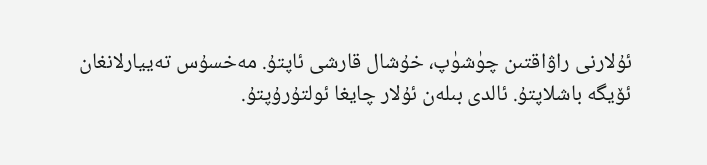ئۇلارنى راۋاقتىن چۈشۈپ، خۇشال قارشى ئاپتۇ. مەخسۇس تەييارلانغان ئۆيگە باشلاپتۇ. ئالدى بىلەن ئۇلار چايغا ئولتۇرۇپتۇ.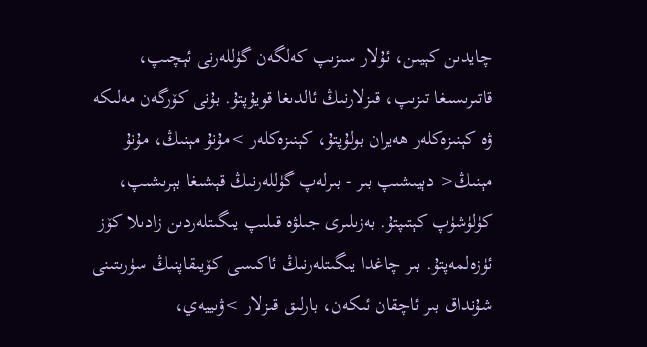چايدىن كېيىن، ئۇلار سىزىپ كەلگەن گۈللەرنى ئېچىپ، قاتىرىسىغا تىزىپ، قىزلارنىڭ ئالدىغا قويۇپتۇ. بۇنى كۆرگەن مەلىكە ۋە كېنىزەكلەر ھەيران بولۇپتۇ، كېنىزەكلەر >مۇنۇ مېنىڭ، مۇنۇ مېنىڭ< دېيىشىپ بىر - بىرلەپ گۈللەرنىڭ قېشىغا بېرىشىپ، كۈلۈشۈپ كېتىپتۇ. بەزىلىرى جىلۋە قىلىپ يىگىتلەردىن زادىلا كۆز ئۈزەلمەپتۇ. بىر چاغدا يىگىتلەرنىڭ ئاكىسى كۆيىقاپنىڭ سۈرىتىنى شۇنداق بىر ئاچقان ئىكەن، بارلىق قىزلار >ۋىييەي،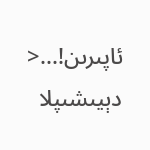ئاپىرىن!...< دېيىشىپلا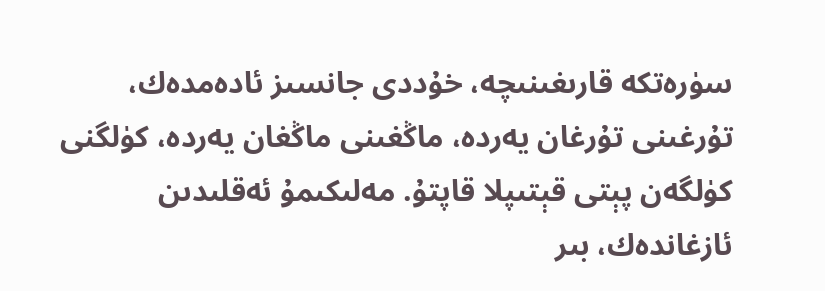سۈرەتكە قارىغىنىچە، خۇددى جانسىز ئادەمدەك، تۇرغىنى تۇرغان يەردە، ماڭغىنى ماڭغان يەردە، كۈلگنى كۈلگەن پېتى قېتىپلا قاپتۇ. مەلىكىمۇ ئەقلىدىن ئازغاندەك، بىر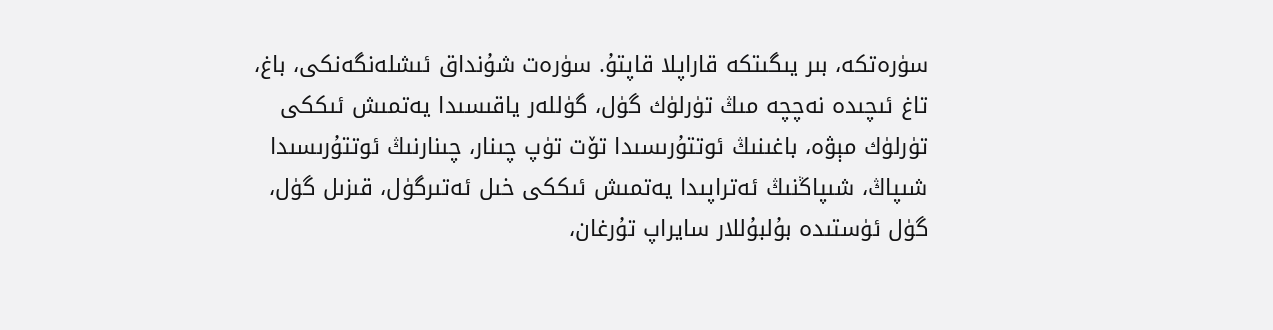سۈرەتكە، بىر يىگىتكە قاراپلا قاپتۇ. سۈرەت شۇنداق ئىشلەنگەنكى، باغ، تاغ ئىچىدە نەچچە مىڭ تۈرلۈك گۈل، گۈللەر ياقىسىدا يەتمىش ئىككى تۈرلۈك مېۋە، باغىنىڭ ئوتتۇرىسىدا تۆت تۈپ چىنار، چىنارنىڭ ئوتتۇرىسىدا شىپاڭ، شىپاڭنىڭ ئەتراپىدا يەتمىش ئىككى خىل ئەتىرگۈل، قىزىل گۈل، گۈل ئۈستىدە بۇلبۇللار سايراپ تۇرغان،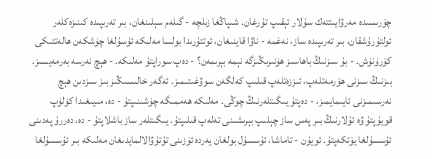چۆرىسىدە مەرۋايىتتەك سۇلار ئېقىپ تۇرغان. شىپاڭغا زىلچە - گىلەم سېلىنغان، بىر تەرىپىدە كىنىزەكلەر ئولتۇرۇشقان، بىر تەرىپىدە ساز، نەغمە - ناۋا قاينىغان، ئوتتۇرىدا بولسا مەلىكە ئۇسۇلغا چۈشكەن ھالەتتىكى كۆرۈنۈش. - بۇ سىزنىڭ باھاسىز ھۈنىرىڭىزگە نېمە بېرىمەن؟ - دەپ سوراپتۇ مەلىكە. - ھېچ نەرسە بەرمەيسىز. بىزنىڭ سىزنى ھۆرمەتلەپ، ئىززەتلەپ قىلىپ كەلگەن سوۋغىتىمىز. ئەگەر خالىسىڭىز بىز سىزدىن ھېچ نەرسىمىزنى ئايىمايمىز، - دەپتۇ يىگىتلەرنىڭ چوڭى. مەلىكە ھەممىگە چۈشىنىپتۇ - دە، مىيىغىدا كۈلۈپ قويۇپتۇ ۋە ئۇلارنىڭ بىر پەس ساز چېلىپ بېرىشىنى تەلەپ قىلىپتۇ. يىگىتلەر ساز باشلاپتۇ - دە، دەررۇ پەدىنى ئۇسسۇلغا يۆتكەپتۇ. ئويۇن - تاماشا، ئۇسسۇل بولغان يەردە ئۆزىنى تۇتۇۋالالمايدىغان مەلىكە بىر ئۇسسۇلغا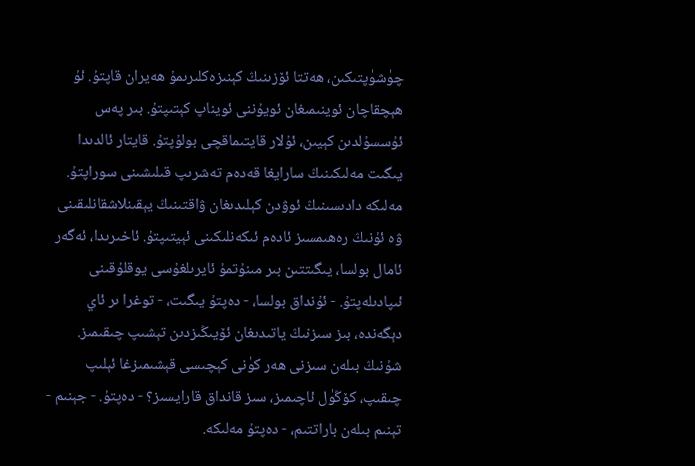چۈشۈپتىكىن، ھەتتا ئۆزىنىڭ كېنىزەكلىرىمۇ ھەيران قاپتۇ. ئۇ ھېچقاچان ئوينىمىغان ئويۇننى ئويناپ كېتىپتۇ. بىر پەس ئۇسسۇلدىن كېيىن، ئۇلار قايتىماقچى بولۇپتۇ. قايتار ئالدىدا يىگىت مەلىكىنىڭ سارايغا قەدەم تەشرىپ قىلىشىنى سوراپتۇ. مەلىكە دادىسىنىڭ ئوۋدن كېلىدىغان ۋاقتىنىڭ يېقىنلاشقانلىقىنى ۋە ئۇنىڭ رەھىمسىز ئادەم ئىكەنلىكىنى ئېيتىپتۇ. ئاخىرىدا، ئەگەر ئامال بولسا، يىگىتتىن بىر مىنۇتمۇ ئايرىلغۇسى يوقلۇقىنى ئىپادىلەپتۇ. - ئۇنداق بولسا، - دەپتۇ يىگىت، - توغرا ىر ئاي دېگەندە، بىز سىزنىڭ ياتىدىغان ئۆيىڭىزدىن تېشىپ چىقىمىز. شۇنىڭ بىلەن سىزنى ھەر كۈنى كېچىسى قېشىمىزغا ئېلىپ چىقىپ، كۆڭۈل ئاچىمىز، سىز قانداق قارايسىز؟ - دەپتۇ. - جېنىم - تېنىم بىلەن باراتتىم، - دەپتۇ مەلىكە.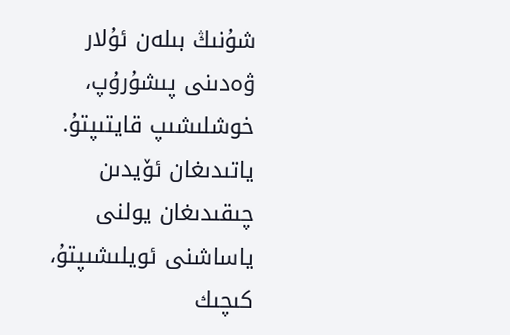شۇنىڭ بىلەن ئۇلار ۋەدىنى پىشۇرۇپ، خوشلىشىپ قايتىپتۇ. ياتىدىغان ئۆيدىن چىقىدىغان يولنى ياساشنى ئويلىشىپتۇ، كىچىك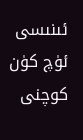ئىنىسى ئۈچ كۈن كوچنى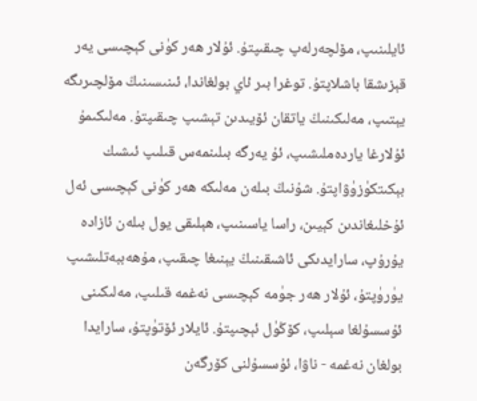ئايلىنىپ، مۆلچەرلەپ چىقىپتۇ. ئۇلار ھەر كۈنى كېچىسى يەر قېزىشقا باشلاپتۇ. توغرا بىر ئاي بولغاندا، ئىنىسىنىڭ مۆلچىرىگە يېتىپ، مەلىكىنىڭ ياتقان ئۆيىدىن تېشىپ چىقىپتۇ. مەلىكىمۇ ئۇلارغا ياردەملىشىپ، ئۇ يەرگە بىلىنمەس قىلىپ ئىشىك بېكىتكۈزۈۋاپتۇ. شۇنىڭ بىلەن مەلىكە ھەر كۈنى كېچىسى ئەل ئۇخلىغاندىن كېيىن، راسا ياسىنىپ، ھېلىقى يول بىلەن ئازادە يۇرۇپ، سارايدىكى ئاشىقىنىڭ يېنىغا چىقىپ، مۇھەببەتلىشىپ يۈرۈپتۇ، ئۇلار ھەر جۈمە كېچىسى نەغمە قىلىپ، مەلىكىنى ئۇسسۇلغا سېلىپ، كۆڭۈل ئېچىپتۇ. ئايلار ئۆتۈپتۇ، سارايدا بولغان نەغمە - ناۋا، ئۇسسۇلنى كۆرگەن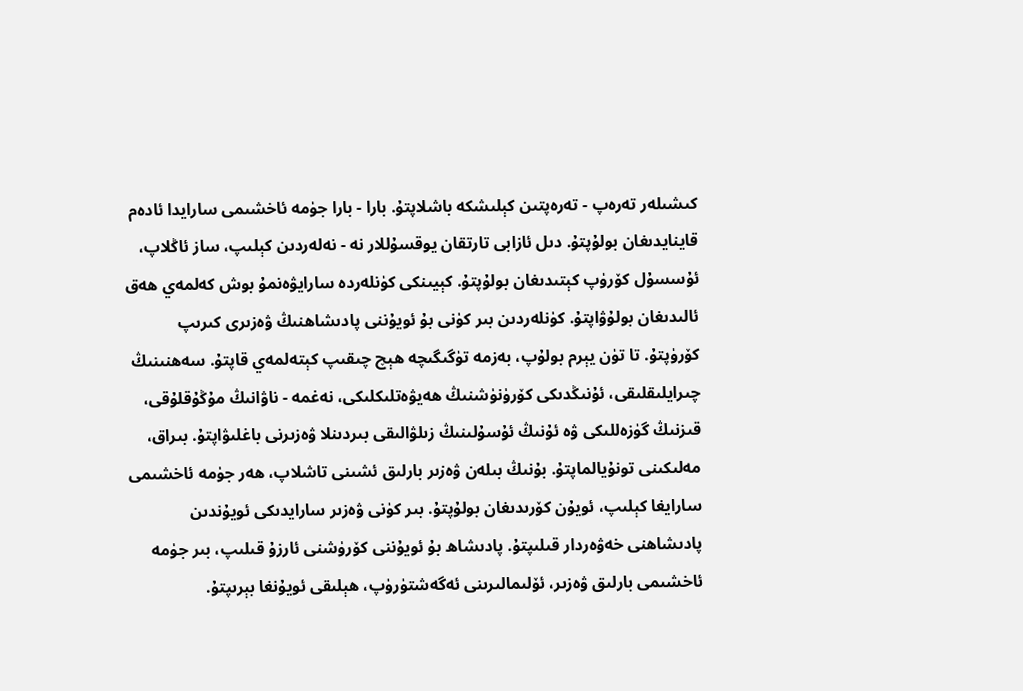كىشىلەر تەرەپ - تەرەپتىن كېلىشكە باشلاپتۇ. بارا - بارا جۈمە ئاخشىمى سارايدا ئادەم قاينايدىغان بولۇپتۇ. دىل ئازابى تارتقان يوقسۇللار نە - نەلەردىن كېلىپ، ساز ئاڭلاپ، ئۇسسۇل كۆرۈپ كېتىدىغان بولۇپتۇ. كېيىنكى كۈنلەردە سارايۋەنمۇ بوش كەلمەي ھەق ئالىدىغان بولۇۋاپتۇ. كۈنلەردىن بىر كۈنى بۇ ئويۇننى پادىشاھنىڭ ۋەزىرى كىرىپ كۆرۈپتۇ. تا تۈن يېرم بولۇپ، بەزمە تۈگىگىچە ھېچ چىقىپ كېتەلمەي قاپتۇ. سەھنىنىڭ چىرايلىقلىقى، ئۇنىڭدىكى كۆرۈنۈشنىڭ ھەيۋەتلىكلىكى، نەغمە - ناۋانىڭ مۇڭۇقلۇقى، قىزنىڭ گۈزەللىكى ۋە ئۇنىڭ ئۇسۇلىنىڭ زىلۋالىقى بىردىنلا ۋەزىرنى باغلىۋاپتۇ. بىراق، مەلىكىنى تونۇيالماپتۇ. بۇنىڭ بىلەن ۋەزىر بارلىق ئشىنى تاشلاپ، ھەر جۈمە ئاخشىمى سارايغا كېلىپ، ئويۇن كۆرىدىغان بولۇپتۇ. بىر كۈنى ۋەزىر سارايدىكى ئويۇندىن پادىشاھنى خەۋەردار قىلىپتۇ. پادىشاھ بۇ ئويۇننى كۆرۈشنى ئارزۇ قىلىپ، بىر جۈمە ئاخشىمى بارلىق ۋەزىر، ئۆلىمالىرىنى ئەگەشتۈرۈپ، ھېلىقى ئويۇنغا بېرىپتۇ.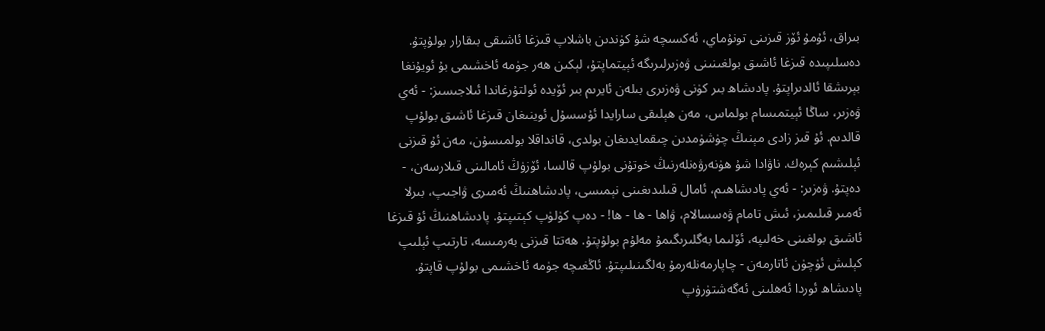بىراق، ئۇمۇ ئۆز قىزىنى تونۇماي، ئەكسىچە شۇ كۈندىن باشلاپ قىزغا ئاشىقى بىقارار بولۇپتۇ. دەسلىپىدە قىزغا ئاشىق بولغىنىنى ۋەزىرلىرىگە ئېيتماپتۇ، لېكىن ھەر جۈمە ئاخشىمى بۇ ئويۇنغا بېرىشقا ئالدىراپتۇ. پادىشاھ بىر كۈنى ۋەزىرى بىلەن ئايرىم بىر ئۆيدە ئولتۇرغاندا ئىلاجىسىز: - ئەي ۋەزىر، ساڭا ئېيتمىسام بولماس، مەن ھېلىقى سارايدا ئۇسسۇل ئوينىغان قىزغا ئاشىق بولۇپ قالدىم. ئۇ قىز زادى مېنىڭ چۈشۈمدىن چىقمايدىغان بولدى، قانداقلا بولمىسۇن، مەن ئۇ قىزنى ئېلىشىم كېرەك. ناۋادا شۇ ھۈنەرۋەنلەرنىڭ خوتۇنى بولۇپ قالسا، ئۆزۈڭ ئامالىنى قىلارسەن، - دەپتۇ. ۋەزىر: - ئەي پادىشاھىم، ئامال قىلىدىغىنى نېمىسى، پادىشاھنىڭ ئەمىرى ۋاجىپ، بىرلا ئەمىر قىلىمىز، ئىش تامام ۋەسسالام، ۋاھا - ھا - ھا! - دەپ كۈلۈپ كېتىپتۇ. پادىشاھنىڭ ئۇ قىزغا ئاشىق بولغىنى خەلىپە، ئۆلىما بەگلىرىگىمۇ مەلۇم بولۇپتۇ. ھەتتا قىزنى بەرمىسە، تارتىپ ئېلىپ كېلىش ئۈچۈن ئاتارمەن - چاپارمەنلەرمۇ بەلگىنىلىپتۇ. ئاڭغىچە جۈمە ئاخشىمى بولۇپ قاپتۇ. پادىشاھ ئوردا ئەھلىنى ئەگەشتۈرۈپ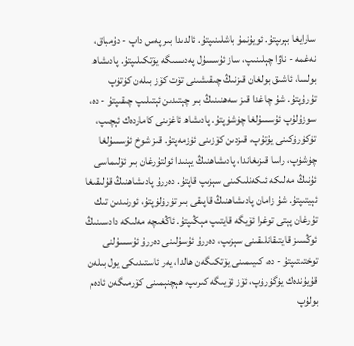سارايغا بېرىپتۇ. ئويۇنمۇ باشلىنىپتۇ. ئالدىدا بىر پەس داپ - دۇمباق، نەغمە - ناۋا چېلىنىپ، ساز ئۇسسۇل پەدىسىگە يۆتكىلىپتۇ. پادىشاھ بولسا، ئاشىق بولغان قىزنىڭ چىقىشىنى تۆت كۆز بىلەن كۈتۈپ تۇرۇپتۇ. شۇ چاغدا قىز سەھنىنىڭ بىر چېتىدىن ئېتىلىپ چىقىپتۇ - دە، سوزۇلۇپ ئۇسسۇلغا چۈشۈپتۇ. پادىشاھ ئاغزىنى كاماردەك ئېچىپ، تۈكۈرۈكىنى يۇتۇپ، قىزدىن كۆزىنى ئۈزمەپتۇ. قىز شوخ ئۇسسۇلغا چۈشۈپ، راسا قىزىغاندا، پادىشاھنىڭ يېنىدا ئولتۇرغان بىر ئۆلىماسى ئۇنىڭ مەلىكە ئىكەنلىكىنى سېزىپ قاپتۇ. دەررۇ پادىشاھنىڭ قۇلىقىغا ئېيتىپتۇ. شۇ زامان پادىشاھنىڭ قاپىقى بىر تۈرۈلۈپتۇ، ئورنىدىن تىك تۇرغان پېتى توغرا ئۆيگە قايتىپ مېڭىپتۇ. ئاڭغىچە مەلىكە دادسىنىڭ ئوڭسىز قايتىقانلىقىنى سېزىپ، دەررۇ ئۇسۇلىنى دەررۇ ئۇسسۇلنى توختىتىپتۇ - دە، كىيىمىنى يۆتكىگەن ھالدا، يەر ئاستىدىكى يول بىلەن قۇيۇندەك يۈگۈرۈپ، ئۆز ئۆيىگە كىرىپ، ھېچنېمىنى كۆرمىگەن ئادەم بولۇپ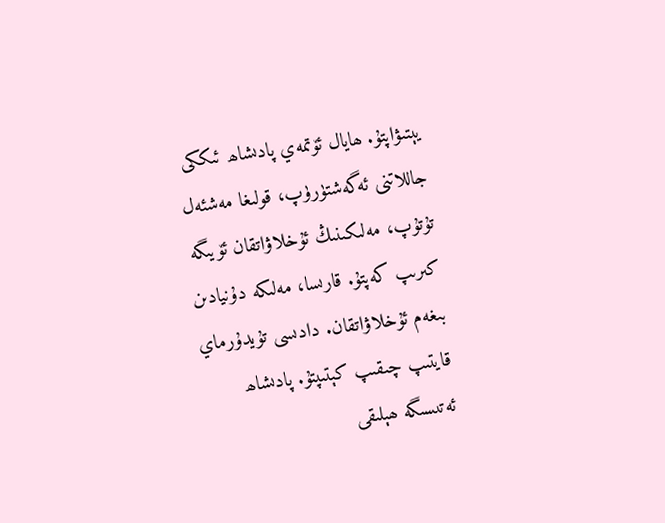يېتىۋاپتۇ. ھايال ئۆتمەي پادىشاھ ئىككى جاللاتنى ئەگەشتۈرۈپ، قولىغا مەشئەل تۇتۇپ، مەلىكىنىڭ ئۇخلاۋاتقان ئۆيىگە كىرىپ كەپتۇ. قارىسا، مەلىكە دۇنيادىن بىغەم ئۇخلاۋاتقان. دادىسى تۇيدۇرماي قايتىپ چىقىپ كېتىپتۇ. پادىشاھ ئەتىسىگە ھېلىقى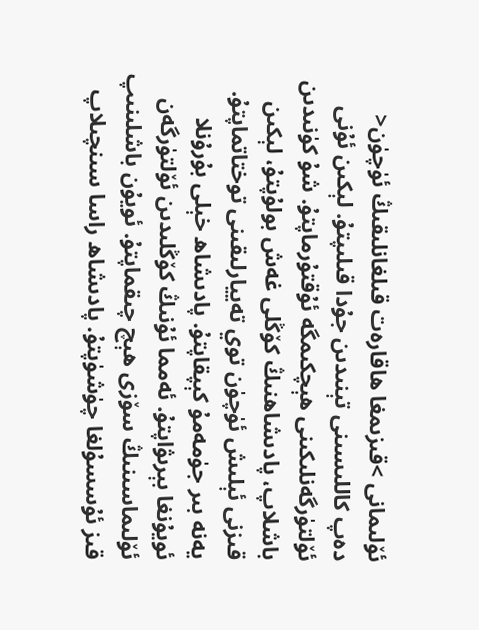ئۆلىمانى >قىزىمغا ھاقارەت قىلغانلىقىڭ ئۈچۈن< دەپ كاللىسىنى تېنىدىن جۇدا قىلىپتۇ. لېكىن ئۇنى ئۆلتۈرگەنلىكىنى ھېچكىمگە ئۇقتۇرماپتۇ. شۇ كۈنىدىن باشلاپ، پادىشاھنىڭ كۆڭلى غەش بولۇپتۇ، لېكىن قىزنى ئېلىش ئۈچۈن توي تەييارلىقىنى توختاتماپتۇ. يەنە بىر جۈمەمۇ كېپقاپتۇ. پادىشاھ خېلى بۇرۇنلا ئويۇنغا بېرىۋاپتۇ. ئەمما ئۇنىڭ كۆڭلىدىن ئۆلتۈرگەن ئۆلىماسىنىڭ سۆزى ھېچ چىقماپتۇ. ئويۇن باشلىنىپ قىز ئۇسسۇلغا چۈشۈپتۇ. پادىشاھ راسا سىنچىلاپ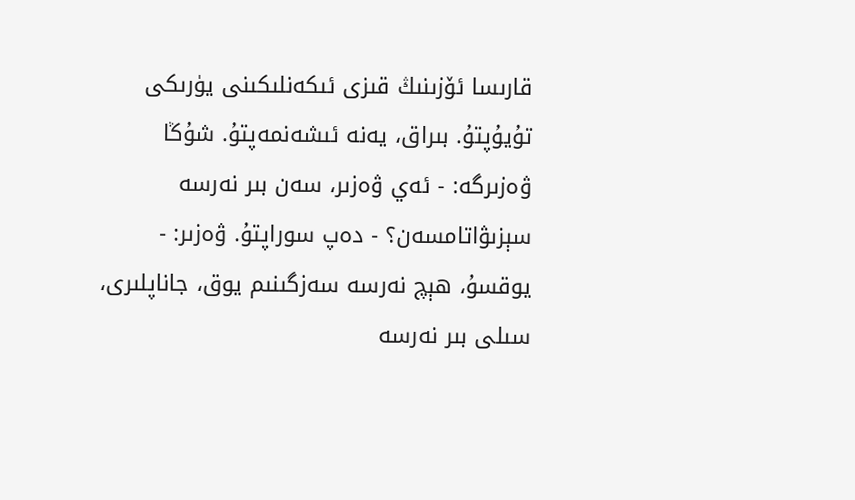قارىسا ئۆزىنىڭ قىزى ئىكەنلىكىنى يۈرىكى تۇيۇپتۇ. بىراق، يەنە ئىشەنمەپتۇ. شۇڭا ۋەزىرگە: - ئەي ۋەزىر، سەن بىر نەرسە سېزىۋاتامسەن؟ - دەپ سوراپتۇ. ۋەزىر: - يوقسۇ، ھېچ نەرسە سەزگىنىم يوق، جاناپلىرى، سىلى بىر نەرسە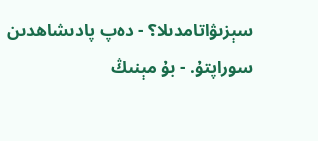سېزىۋاتامدىلا؟ - دەپ پادىشاھدىن سوراپتۇ. - بۇ مېنىڭ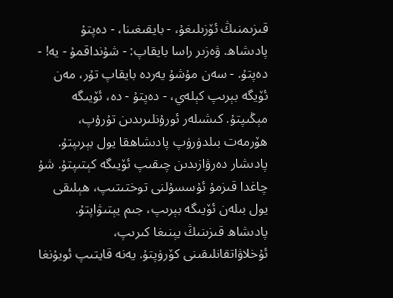قىزىمنىڭ ئۆزىلىغۇ، - بايقىغىنا، - دەپتۇ پادىشاھ. ۋەزىر راسا بايقاپ: - شۇنداقمۇ - يە! - دەپتۇ. - سەن مۇشۇ يەردە بايقاپ تۇر، مەن ئۆيگە بېرىپ كېلەي، - دەپتۇ - دە، ئۆيىگە مېڭىپتۇ. كىشىلەر ئورۇنلىرىدىن تۇرۇپ، ھۆرمەت بىلدۈرۈپ پادىشاھقا يول بېرىپتۇ. پادىشار دەرۋازىدىن چىقىپ ئۆيىگە كېتىپتۇ. شۇ چاغدا قىزمۇ ئۇسسۇلنى توختىتىپ، ھېلىقى يول بىلەن ئۆيىگە بېرىپ، جىم يېتىۋاپتۇ. پادىشاھ قىزىنىڭ يېنىغا كىرىپ، ئۇخلاۋاتقانلىقىنى كۆرۈپتۇ. يەنە قايتىپ ئويۇنغا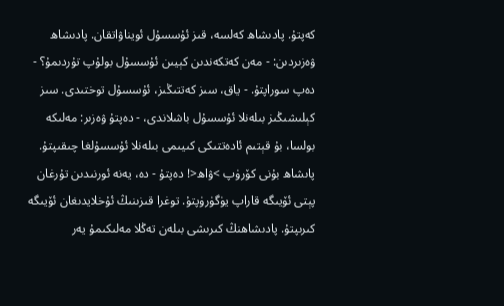كەپتۇ. پادىشاھ كەلسە، قىز ئۇسسۇل ئويناۋاتقان. پادىشاھ ۋەزىردىن: - مەن كەتكەندىن كېيىن ئۇسسۇل بولۇپ تۇردىمۇ؟ - دەپ سوراپتۇ. - ياق، سىز كەتتىڭىز، ئۇسسۇل توختىدى. سىز كېلىشىڭىز بىلەنلا ئۇسسۇل باشلاندى، - دەپتۇ ۋەزىر: مەلىكە بولسا، بۇ قېتىم ئادەتتىكى كىيىمى بىلەنلا ئۇسسۇلغا چىقىپتۇ. پاىشاھ بۇنى كۆرۈپ >ۋاھ<! دەپتۇ - دە، يەنە ئورنىدىن تۇرغان پېتى ئۆيىگە قاراپ يۈگۈرۈپتۇ. توغرا قىزىنىڭ ئۇخلايدىغان ئۆيىگە كىرىپتۇ. پادىشاھنڭ كىرىشى بىلەن تەڭلا مەلىكىمۇ يەر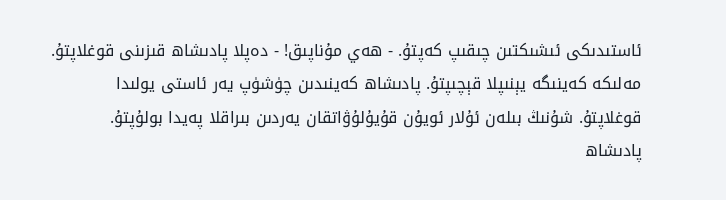ئاستىدىكى ئىشىكتىن چىقىپ كەپتۇ. - ھەي مۇناپىق! - دەپلا پادىشاھ قىزىنى قوغلاپتۇ. مەلىكە كەينىگە يېنىپلا قېچىپتۇ. پادىشاھ كەينىدىن چۈشۈپ يەر ئاستى يولىدا قوغلاپتۇ. شۇنىڭ بىلەن ئۇلار ئويۇن قۇيۇلۇۋاتقان يەردىن بىراقلا پەيدا بولۇپتۇ. پادىشاھ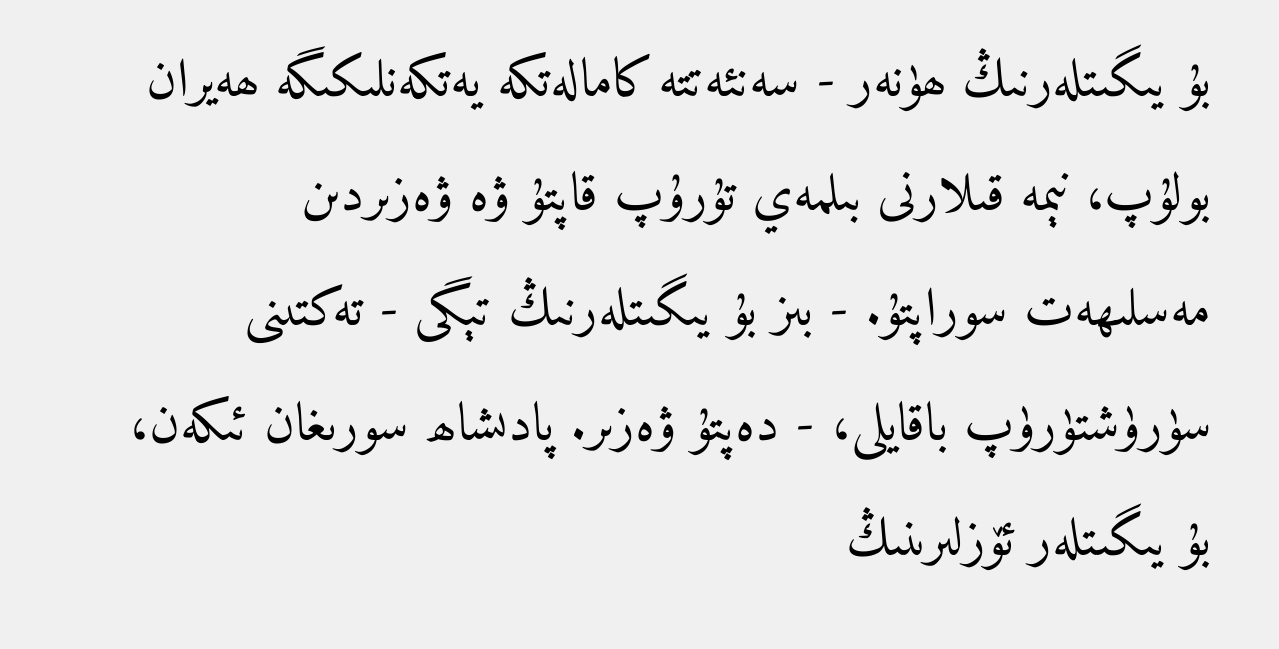بۇ يىگىتلەرنىڭ ھۈنەر - سەنئەتتە كامالەتكە يەتكەنلىكىگە ھەيران بولۇپ، نېمە قىلارنى بىلمەي تۇرۇپ قاپتۇ ۋە ۋەزىردىن مەسلىھەت سوراپتۇ. - بىز بۇ يىگىتلەرنىڭ تېگى - تەكتىنى سۈرۈشتۈرۈپ باقايلى، - دەپتۇ ۋەزىر. پادىشاھ سورىغان ئىكەن، بۇ يىگىتلەر ئۆزلىرىنىڭ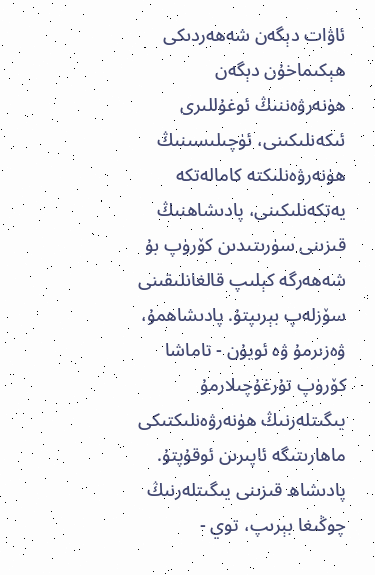ئاۋات دېگەن شەھەردىكى ھېكىماخۇن دېگەن ھۈنەرۋەننىڭ ئوغۇللىرى ئىكەنلىكىنى، ئۈچىلىسىنىڭ ھۈنەرۋەنلىكتە كامالەتكە يەتكەنلىكىنى، پادىشاھنىڭ قىزىنى سۈرىتىدىن كۆرۈپ بۇ شەھەرگە كېلىپ قالغانلىقىنى سۆزلەپ بېرىپتۇ. پادىشاھمۇ، ۋەزىرمۇ ۋە ئويۇن - تاماشا كۆرۈپ تۇرغۇچىلارمۇ يىگىتلەرنىڭ ھۈنەرۋەنلىكتىكى ماھارىتىگە ئاپىرىن ئوقۇپتۇ. پادىشاھ قىزىنى يىگىتلەرنىڭ چوڭىغا بېرىپ، توي -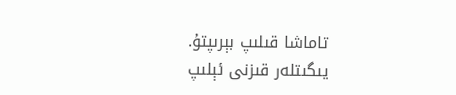تاماشا قىلىپ بېرىپتۇ. يىگىتلەر قىزنى ئېلىپ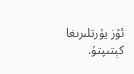ئۆز يۇرتلىرىغا كېتىپتۇ.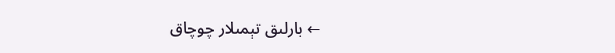← بارلىق تېمىلار چوچاق